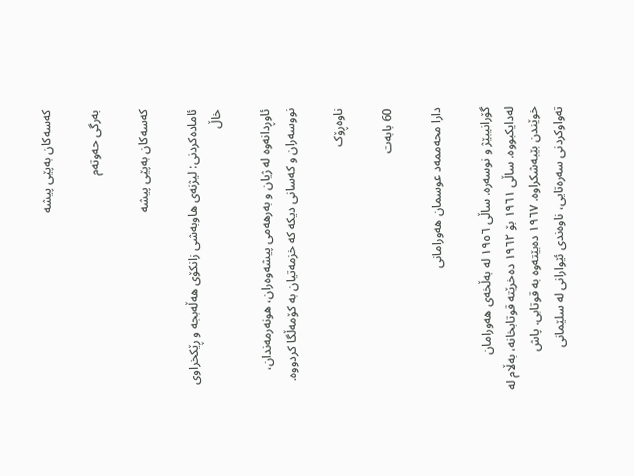کەسەکان بەپێی پیشە

بەرگی حەوتەم

کەسەکان بەپێی پیشە

ئامادەکردنی: لیژنه‌ی هاوبه‌شی زانكۆی هه‌ڵه‌بجه‌ و ڕێكخراوی خاڵ

ئاوڕدانەوە لە ژیان و بەرهەمی پیشەوەران، هونەرمەندان، نووسەران و کەسانی دیکە کە خزمەتیان بە کۆمەڵگا کردووە.

ناوەڕۆک

60 بابەت

دارا محەممەد عوسمان هەورامانی

گۆرانیبێژ و نوسەرە. ساڵی ١٩٥٦ لە بەڵخەی هەورامان لەدایکبووە. ساڵی ١٩٦١ بۆ ١٩٦٢ دەخرێتە قوتابخانە، بەڵام لە خوێندن بێبەشکراوە. ١٩٦٧ دەبێتەوە بە قوتابی. پاش تەواوکردنی سەرەتایی، ناوەندی ئێوارانی لە سلێمانی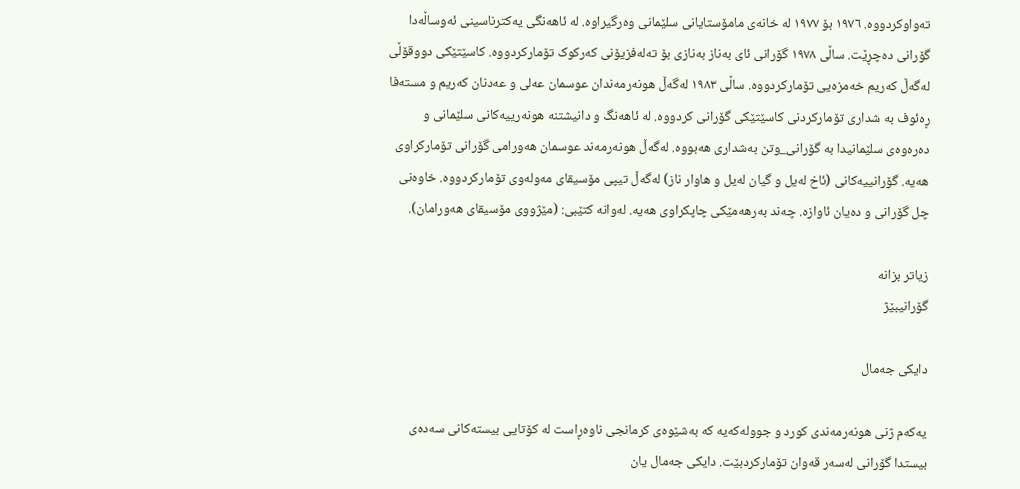تەواوکردووە. ١٩٧٦ بۆ ١٩٧٧ لە خانەی مامۆستایانی سلێمانی وەرگیراوە. لە ئاهەنگی یەکترناسینی ئەوساڵەدا گۆرانی دەچڕێت. ساڵی ١٩٧٨ گۆرانی ئای بەناز بەنازی بۆ تەلەفزیۆنی کەرکوک تۆمارکردووە. کاسێتێکی دووقۆڵی لەگەڵ کەریم خەمزەیی تۆمارکردووە. ساڵی ١٩٨٣ لەگەڵ هونەرمەندان عوسمان عەلی و عەدنان کەریم و مستەفا ڕەئوف بە شداری تۆمارکردنی کاسێتێکی گۆرانی کردووە. لە ئاهەنگ و دانیشتنە هونەرییەکانی سلێمانی و دەرەوەی سلێمانیدا بە گۆرانی_وتن بەشداری هەبووە. لەگەڵ هونەرمەند عوسمان هەورامی گۆرانی تۆمارکراوی هەیە. گۆرانییەکانی (ئاخ لەیل و گیان لەیل و هاوار ناز) لەگەڵ تیپی مۆسیقای مەولەوی تۆمارکردووە. خاوەنی چل گۆرانی و دەیان ئاوازە. چەند بەرهەمێکی چاپکراوی هەیە. لەوانە کتێبی: (مێژووی مۆسیقای هەورامان).

زیاتر بزانە
گۆرانیبێژ

دایکی جەمال

یەکەم ژنی ھونەرمەندی کورد و جوولەکەیە کە بەشێوەی کرمانجی ناوەڕاست لە کۆتایی بیستەکانی سەدەی بیستدا گۆرانی لەسەر قەوان تۆمارکردبێت. دایکی جەمال یان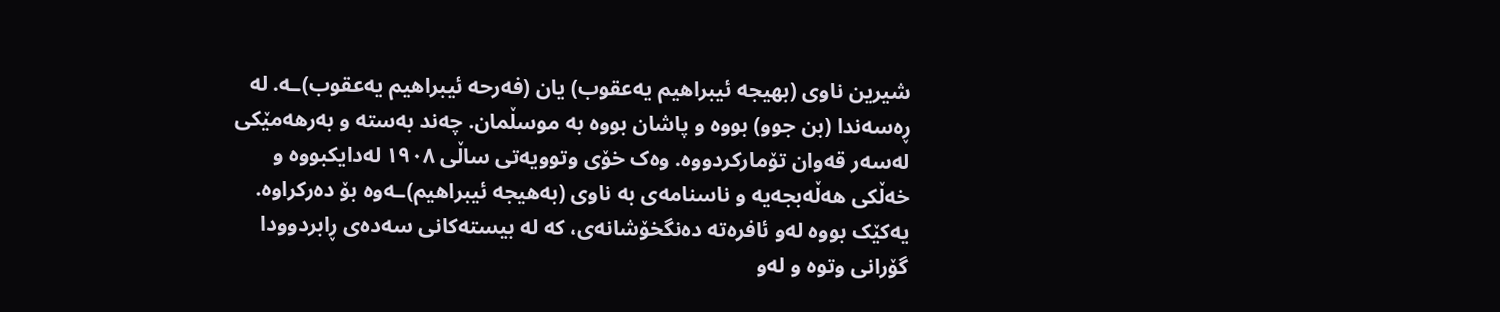شیرین ناوی (بھیجە ئیبراھیم یەعقوب) یان (فەرحە ئیبراھیم یەعقوب)ـە. لە ڕەسەندا (بن جوو) بووە و پاشان بووە بە موسڵمان. چەند بەستە و بەرھەمێکی لەسەر قەوان تۆمارکردووە. وەک خۆی وتوویەتی ساڵی ١٩٠٨ لەدایکبووە و خەڵکی ھەڵەبجەیە و ناسنامەی بە ناوی (بەھیجە ئیبراھیم)ـەوە بۆ دەرکراوە. یەکێک بووە لەو ئافرەتە دەنگخۆشانەی، کە لە بیستەکانی سەدەی ڕابردوودا گۆرانی وتوە و لەو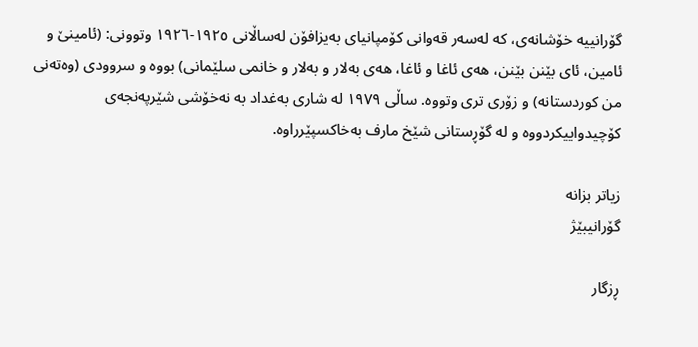گۆرانییە خۆشانەی، کە لەسەر قەوانی کۆمپانیای بەیزافۆن لەساڵانی ١٩٢٥-١٩٢٦ وتوونی: (ئامینێ و ئامین، ئای بێنن بێنن، ھەی ئاغا و ئاغا، ھەی بەلار و بەلار و خانمی سلێمانی) بووە و سروودی (وەتەنی من کوردستانە) و زۆری تری وتووە. ساڵی ١٩٧٩ لە شاری بەغداد بە نەخۆشی شێرپەنجەی کۆچیدواییکردووە و لە گۆڕستانی شێخ مارف بەخاکسپێرراوە.

زیاتر بزانە
گۆرانیبێژ

ڕزگار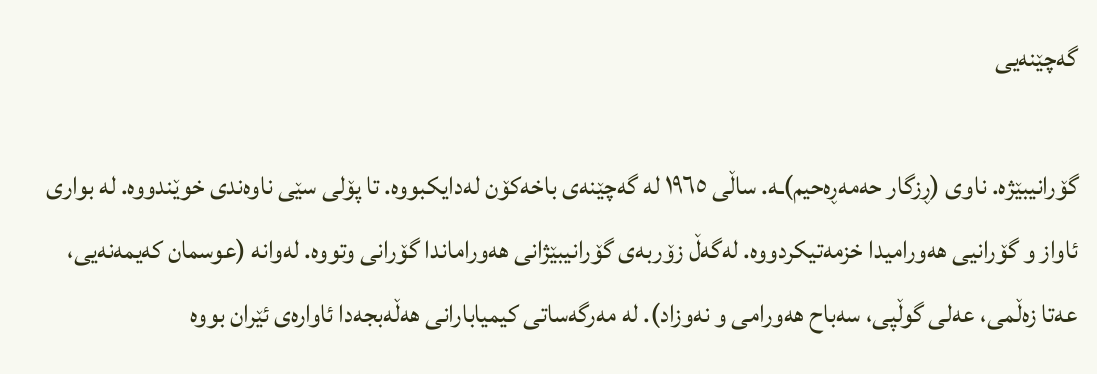گەچێنەیی

گۆرانیبێژە. ناوی (ڕزگار حەمەڕەحیم)ـە. ساڵی ١٩٦٥ لە گەچێنەی باخەکۆن لەدایکبووە. تا پۆلی سێی ناوەندی خوێندووە. لە بواری ئاواز و گۆرانیی هەورامیدا خزمەتیکردووە. لەگەڵ زۆربەی گۆرانیبێژانی هەوراماندا گۆرانی وتووە. لەوانە (عوسمان کەیمەنەیی، عەتا زەڵمی، عەلی گوڵپی، سەباح هەورامی و نەوزاد). لە مەرگەساتی کیمیابارانی هەڵەبجەدا ئاوارەی ئێران بووە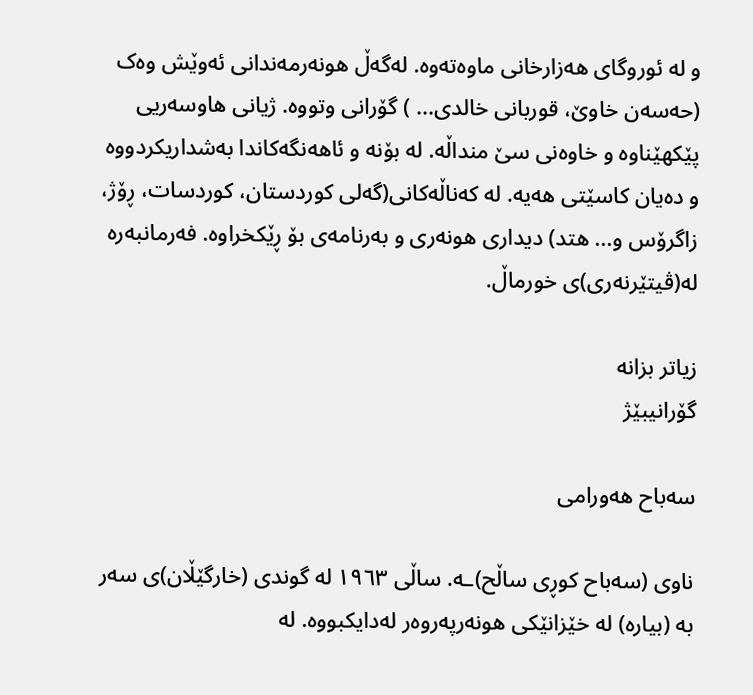و لە ئوروگای هەزارخانی ماوەتەوە. لەگەڵ هونەرمەندانی ئەوێش وەک (حەسەن خاوێ، قوربانی خالدی... ) گۆرانی وتووە. ژیانی هاوسەریی پێکهێناوە و خاوەنی سێ منداڵە. لە بۆنە و ئاهەنگەکاندا بەشداریکردووە و دەیان کاسێتی هەیە. لە کەناڵەکانی(گەلی کوردستان، کوردسات، ڕۆژ، زاگرۆس و... هتد) دیداری هونەری و بەرنامەی بۆ ڕێکخراوە. فەرمانبەرە لە(ڤیتێرنەری)ی خورماڵ.

زیاتر بزانە
گۆرانیبێژ

سەباح هەورامی

ناو‌ی (سەباح کوڕی ساڵح)ـە. ساڵی ١٩٦٣ لە گوندی (خارگێڵان)ی سەر بە (بیارە) لە خێزانێکی هونەرپەروەر لەدایکبووە. لە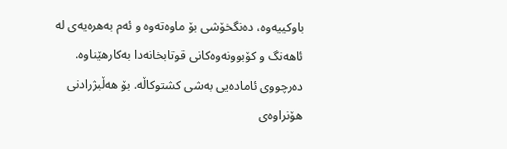باوکییەوە، دەنگخۆشی بۆ ماوەتەوه و ئەم بەهرەیەی لە ئاهەنگ و کۆبوونەوەکانی قوتابخانەدا بەکارهێناوە. دەرچووی ئامادەیی بەشی کشتوکاڵە. بۆ هەڵبژرادنی هۆنراوەی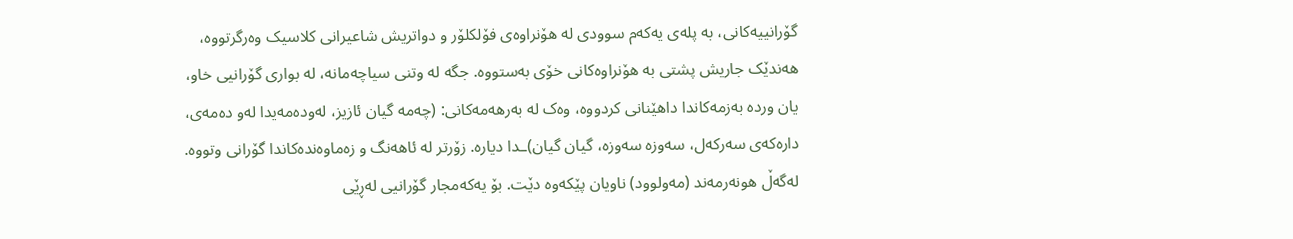گۆرانییەکانی، بە پلەی یەکەم سوودی لە هۆنراوەی فۆلکلۆر و دواتریش شاعیرانی کلاسیک وەرگرتووه، هەندێک جاریش پشتی بە هۆنراوەکانی خۆی بەستووە. جگە لە وتنی سیاچەمانە، لە بواری گۆرانیی خاو، یان وردە بەزمەکاندا داهێنانی کردووە، وەک لە بەرهەمەکانی: (چەمە گیان ئازیز، لەودەمەیدا لەو دەمەی، دارەکەی سەرکەل، سەوزە سەوزە، گیان گیان)ـدا دیارە. زۆرتر لە ئاهەنگ و زەماوەندەکاندا گۆرانی وتووه. لەگەڵ هونەر‌مەند (مەولوود) ناویان پێکەوە دێت. بۆ یەکەمجار گۆرانیی لەڕێی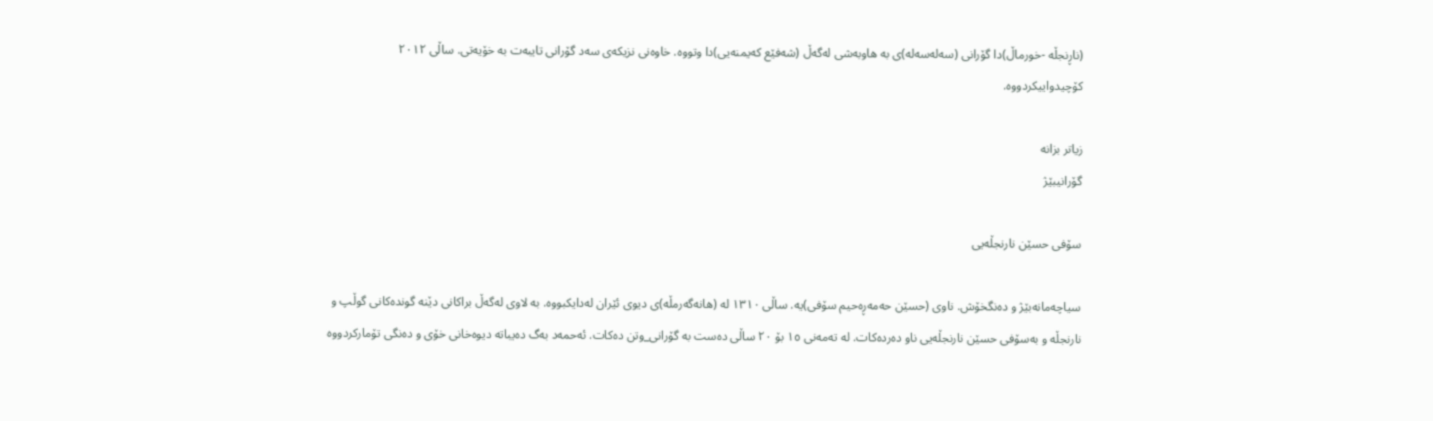(ناڕنجڵه ‌-خورماڵ)دا گۆرانی (سەلەسەلە)ی بە هاوبەشی لەگەڵ (شەفێع کەیمنەیی)دا وتووه. خاوەنی نزیکەی سەد گۆرانی تایبەت بە خۆیەتی‌. ساڵی ٢٠١٢ کۆچیدواییکردووە.

زیاتر بزانە
گۆرانیبێژ

سۆفی حسێن نارنجڵەیی

سیاچەمانەبێژ و دەنگخۆش. ناوی (حسێن حەمەڕەحیم سۆفی)یە. ساڵی ١٣١٠ لە (هانەگەرمڵە)ی دیوی ئێران لەدایکبووە. بە لاوی لەگەڵ براکانی دێنە گوندەکانی گوڵپ و نارنجڵە و بەسۆفی حسێن نارنجڵەیی ناو دەردەکات. لە تەمەنی ١٥ بۆ ٢٠ ساڵی دەست بە گۆرانی_وتن دەکات. ئەحمەد بەگ دەیباتە دیوەخانی خۆی و دەنگی تۆمارکردووە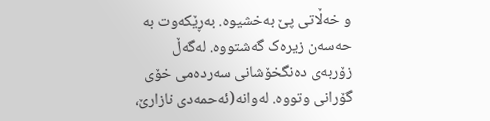و خەڵاتی پێ بەخشیوە. بەڕێکەوت بە حەسەن زیرەک گەشتووە. لەگەڵ زۆربەی دەنگخۆشانی سەردەمی خۆی گۆرانی وتووە. لەوانە(ئەحمەدی نازارێ،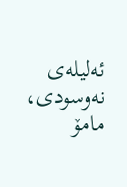ئەلیلەی نەوسودی، مامۆ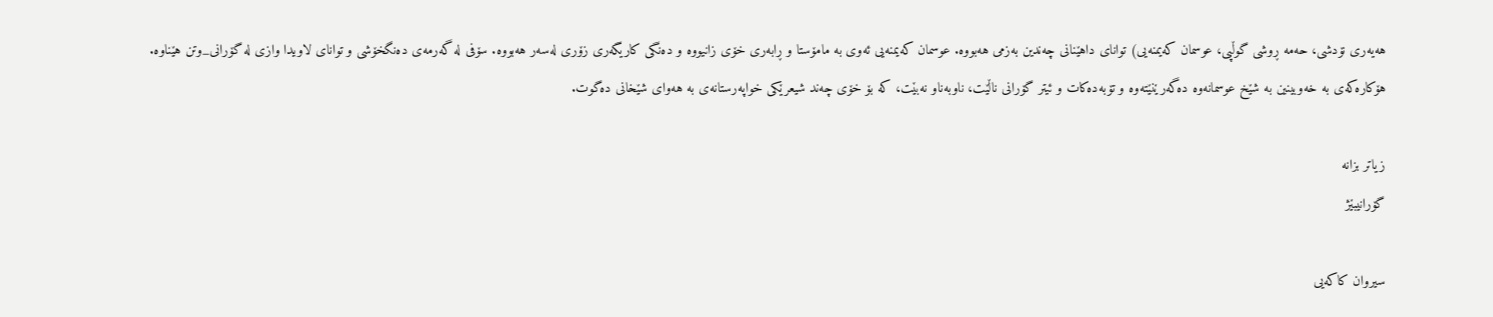هەیەری نۆدشی، حەمە ڕوشی گوڵپی، عوسمان کەیمنەیی) توانای داهێنانی چەندین بەزمی هەبووە. عوسمان کەیمنەیی ئەوی بە مامۆستا و ڕابەری خۆی زانیووە و دەنگی کاریگەری زۆری لەسەر هەبووە. سۆفی لە گەرمەی دەنگخۆشی و توانای لاویدا وازی لە گۆرانی_وتن هێناوە. هۆکارەکەی بە خەوبینین بە شێخ عوسمانەوە دەگەرێنێتەوە و تۆبەدەکات و ئیتر گۆرانی ناڵێت، ناوبەناو نەبێت، کە بۆ خۆی چەند شیعرێکی خواپەرستانەی بە هەوای شێخانی دەگوت.

زیاتر بزانە
گۆرانیبێژ

سیروان کاکەیی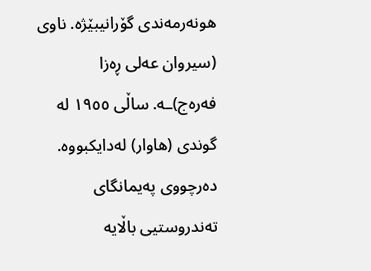هونەرمەندی گۆرانیبێژە. ناوی (سیروان عەلی ڕەزا فەرەج)ـە. ساڵی ١٩٥٥ لە گوندی (هاوار) لەدایکبووە. دەرچووی پەیمانگای تەندروستیی باڵایە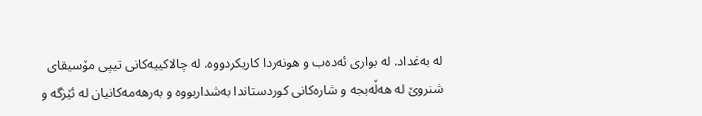لە بەغداد. لە بواری ئەدەب و هونەردا کاریکردووە. لە چالاکییەکانی تیپی مۆسیقای شنروێ لە هەڵەبجە و شارەکانی کوردستاندا بەشداربووه و بەرهەمەکانیان لە ئێزگە و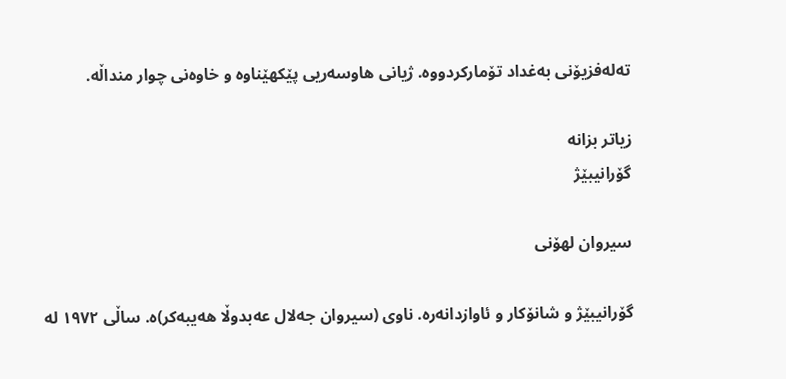تەلەفزیۆنی بەغداد تۆمارکردووە. ژیانی هاوسەریی پێکهێناوە‌ و خاوەنی چوار منداڵە.

زیاتر بزانە
گۆرانیبێژ

سیروان لهۆنی

گۆرانیبێژ و شانۆکار و ئاوازدانەرە. ناوی (سیروان جەلال عەبدوڵا هەیبەکر)ە. ساڵی ١٩٧٢ لە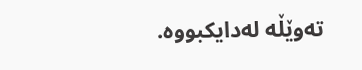تەوێڵە لەدایکبووە.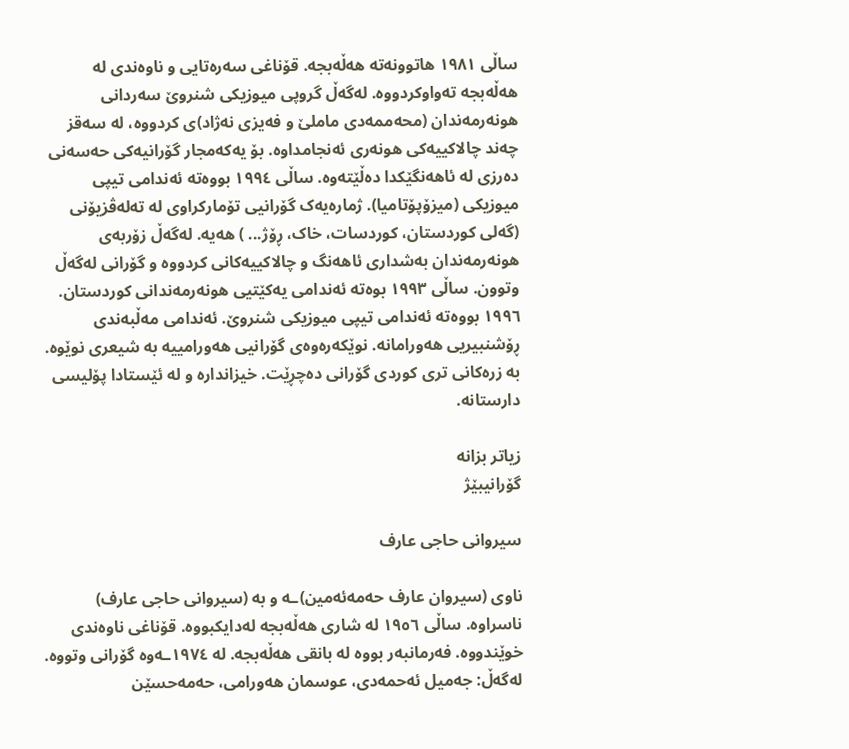ساڵی ١٩٨١ هاتوونەتە هەڵەبجە. قۆناغی سەرەتایی و ناوەندی لە هەڵەبجە تەواوکردووە. لەگەڵ گروپی میوزیکی شنروێ سەردانی هونەرمەندان (محەممەدی ماملێ و فەیزی نەژاد)ی کردووە، لە سەقز چەند چالاکییەکی هونەری ئەنجامداوە. بۆ یەکەمجار گۆرانیەکی حەسەنی دەرزی لە ئاهەنگێکدا دەڵێتەوە. ساڵی ١٩٩٤ بووەتە ئەندامی تیپی میوزیکی (میزۆپۆتامیا). ژمارەیەک گۆرانیی تۆمارکراوی لە تەلەڤزیۆنی (گەلی کوردستان، کوردسات، خاک، ڕۆژ... ) هەیە. لەگەڵ زۆربەی هونەرمەندان بەشداری ئاهەنگ و چالاکییەکانی کردووە و گۆرانی لەگەڵ وتوون. ساڵی ١٩٩٣ بوەتە ئەندامی یەکێتیی هونەرمەندانی کوردستان. ١٩٩٦ بووەتە ئەندامی تیپی میوزیکی شنروێ. ئەندامی مەڵبەندی ڕۆشنبیریی هەورامانە. نوێکەرەوەی گۆرانیی هەورامییە بە شیعری نوێوە. بە زرەکانی تری کوردی گۆرانی دەچڕێت. خیزاندارە و لە ئێستادا پۆلیسی دارستانە.

زیاتر بزانە
گۆرانیبێژ

سیروانی حاجی عارف

ناوی (سیروان عارف حەمەئەمین)ـە و بە (سیروانی حاجی عارف) ناسراوە. ساڵی ١٩٥٦ لە شاری هەڵەبجە لەدایکبووە. قۆناغی ناوەندی خوێندووە. فەرمانبەر بووە لە بانقی هەڵەبجە. لە ١٩٧٤ـەوە گۆرانی وتووە. لەگەڵ: جەمیل ئەحمەدی، عوسمان هەورامی، حەمەحسێن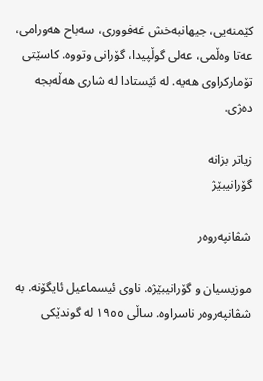کێمنەیی، جیهانبەخش غەفووری، سەباح هەورامی، عەتا وەڵمی، عەلی گوڵپیدا، گۆرانی وتووە. کاسێتی تۆمارکراوی هەیە. لە ئێستادا لە شاری هەڵەبجە دەژی.

زیاتر بزانە
گۆرانیبێژ

شڤانپەروەر

موزیسیان و گۆرانیبێژە. ناوی ئیسماعیل ئایگۆنە. بە شڤانپەروەر ناسراوە. ساڵی ١٩٥٥ لە گوندێکی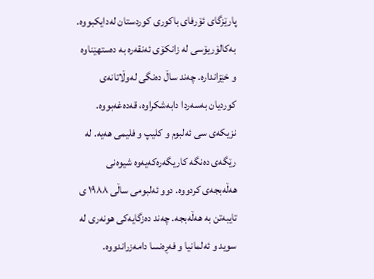پارێزگای ئۆرفای باکوری کوردستان لەدایکبووە. بەکالۆریۆسی لە زانکۆی ئەنقەرە بە دەستهێناوە و خێزاندارە. چەند ساڵ دەنگی لەوڵاتانەی کوردیان بەسەردا دابەشکراوە، قەدەغەبووە. نزیکەی سی ئەلبوم و کلیپ و فلیمی هەیە. لە رێگەی دەنگە کاریگەرەکەیەوە شیوەنی هەڵەبجەی کردووە. دوو ئەلبومی ساڵی ١٩٨٨ ی تایبەتن بە هەڵەبجە. چەند دەزگایەکی هونەری لە سوید و ئەلمانیا و فەڕەنسا دامەزراندووە.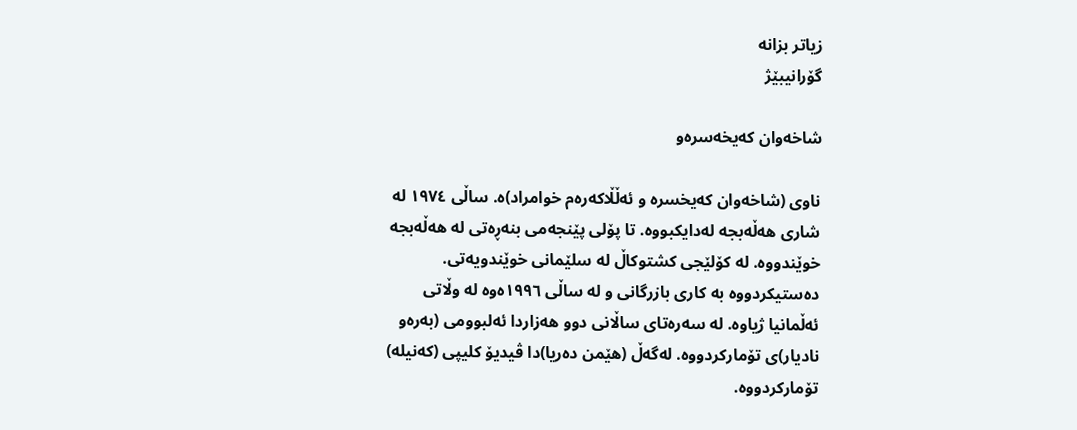زیاتر بزانە
گۆرانیبێژ

شاخەوان کەیخەسرەو

ناوی (شاخەوان کەیخسرە و ئەڵڵاکەرەم خوامراد)ە. ساڵی ١٩٧٤ لە شاری هەڵەبجە لەدایکبووە. تا پۆلی پێنجەمی بنەڕەتی لە هەڵەبجە خوێندووە. لە کۆلێجی کشتوکاڵ لە سلێمانی خوێندویەتی. دەستیکردووە بە کاری بازرگانی و لە ساڵی ١٩٩٦ەوە لە وڵاتی ئەڵمانیا ژیاوە. لە سەرەتای ساڵانی دوو هەزاردا ئەلبوومی (بەرەو نادیار)ی تۆمارکردووە. لەگەڵ (هێمن دەریا)دا ڤیدیۆ کلیپی (کەنیلە) تۆمارکردووە.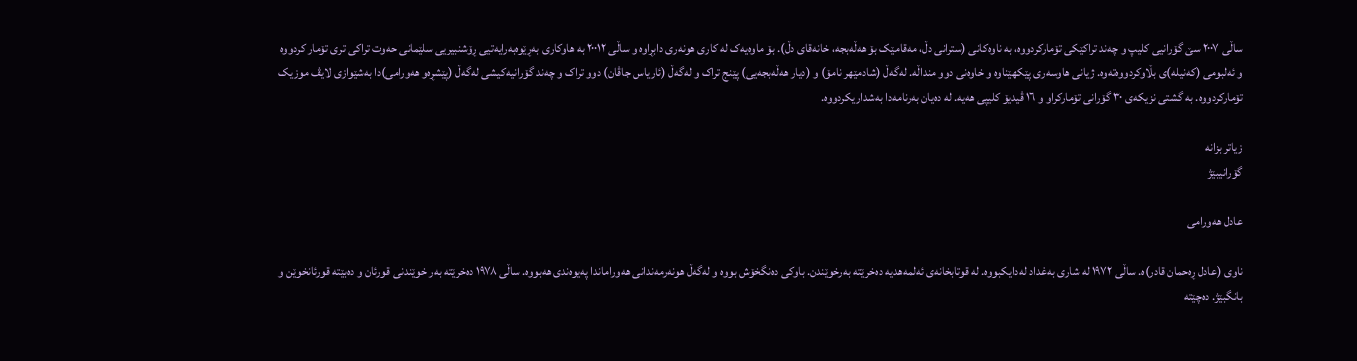ساڵی ٢٠٠٧ سێ گۆرانیی کلیپ و چەند تراکێکی تۆمارکردووه، بە ناوەکانی‌ (سترانی دڵ، مەقامێک بۆ هەڵەبجە، خانەقای دڵ). بۆ ماوەیەک لە کاری هونەری دابڕاوە و ساڵی ٢٠٠١٢ بە هاوکاری بەڕێوەبەرایەتیی ڕۆشنبیریی سلێمانی حەوت تراکی تری تۆمار کردووە و ئەلبومی (کەنیلە)ی بڵاوکردووەتەوە. ژیانی هاوسەری پێکهێناوە و خاوەنی دوو منداڵە. لەگەڵ (شادمێهر نامۆ) و (دیار هەڵەبجەیی) پێنج تراک و لەگەڵ (ئاریاس جاڤان) دوو تراک و چەند گۆرانیەکیشی لەگەڵ (پێشڕەو هەورامی)دا بەشێوازی لایڤ موزیک تۆمارکردووە. بە گشتی نزیکەی ٣٠ گۆرانی تۆمارکراو و ١٦ ڤیدیۆ کلیپی هەیە. لە دەیان بەرنامەدا بەشداریکردووە.

زیاتر بزانە
گۆرانیبێژ

عادل هەورامی

ناوی (عادل ڕەحمان قادر)ە. ساڵی ١٩٧٢ لە شاری بەغداد لەدایکبووە. لە قوتابخانەی ئەلمەهدیە دەخرێتە بەرخوێندن. باوکی دەنگخۆش بووە و لەگەڵ هونەرمەندانی هەوراماندا پەیوەندی هەبووە. ساڵی ١٩٧٨ دەخرێتە بەر خوێندنی قورئان و دەبێتە قورئانخوێن و بانگبێژ. دەچێتە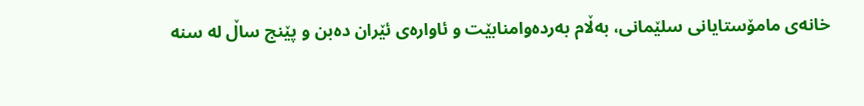خانەی مامۆستایانی سلێمانی، بەڵام بەردەوامنابێت و ئاوارەی ئێران دەبن و پێنج ساڵ لە سنە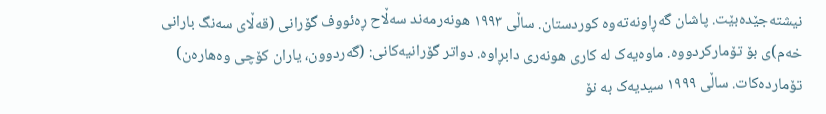نیشتەجێدەبێت. پاشان گەڕاونەتەوە کوردستان. ساڵی ١٩٩٣ هونەرمەند سەڵاح ڕەئووف گۆرانی (قەڵای سەنگ بارانی خەم)ی بۆ تۆمارکردووە. ماوەیەک لە کاری هونەری دابڕاوە. دواتر گۆرانیەکانی: (گەردوون، یاران کۆچی وەهارەن) تۆماردەکات. ساڵی ١٩٩٩ سیدیەک بە نۆ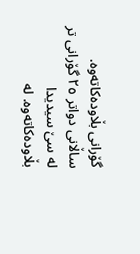گۆرانی بڵاودەکاتەوە. ساڵانی دواتر ٢٥ گۆرانی تر لە سێ سیدیدا بڵاودەکاتەوە. لە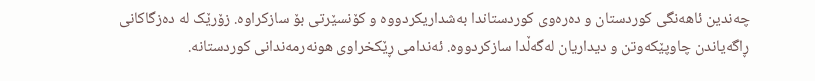چەندین ئاهەنگی کوردستان و دەرەوی کوردستاندا بەشداریکردووە و کۆنسێرتی بۆ سازکراوە. زۆرێک لە دەزگاکانی ڕاگەیاندن چاوپێکەوتن و دیداریان لەگەڵدا سازکردووە. ئەندامی ڕێکخراوی هونەرمەندانی کوردستانە.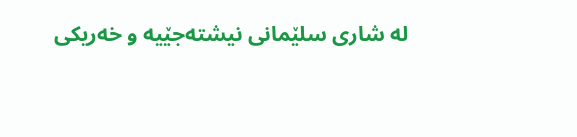لە شاری سلێمانی نیشتەجێیە و خەریکی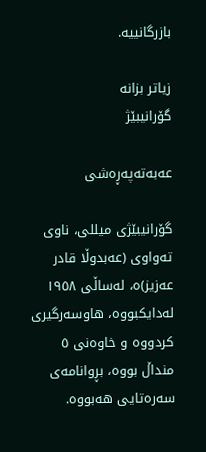بازرگانییە.

زیاتر بزانە
گۆرانیبێژ

عەبەتەپەڕەشى

گۆرانیبێژى میللى، ناوى تەواوى (عەبدوڵا قادر عەزیز)ە، لەساڵى ١٩٥٨ لەدایکبووە، هاوسەرگیرى کردووە و خاوەنى ٥ منداڵ بووە، بڕوانامەى سەرەتایى هەبووە.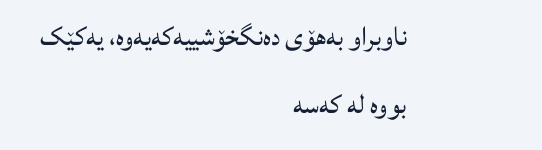ناوبراو بەهۆى دەنگخۆشییەکەیەوە، یەکێک بووە لە کەسە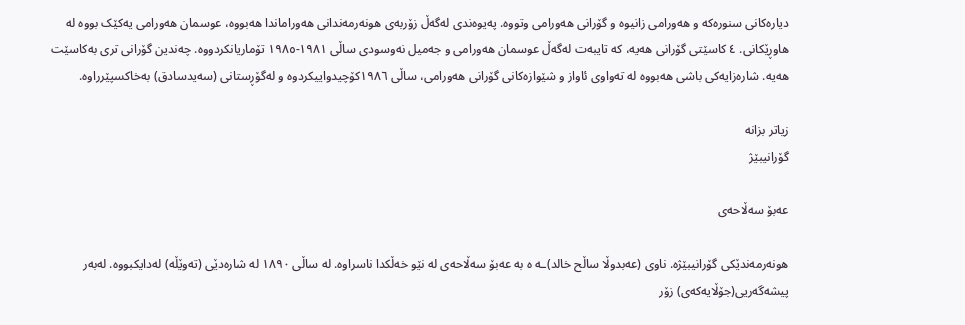دیارەکانى سنورەکە و هەورامى زانیوە و گۆرانى هەورامى وتووە. پەیوەندى لەگەڵ زۆربەى هونەرمەندانى هەوراماندا هەبووە، عوسمان هەورامى یەکێک بووە لە هاوڕێکانى. ٤ کاسێتى گۆرانى هەیە، کە تایبەت لەگەڵ عوسمان هەورامى و جەمیل نەوسودی ساڵی ١٩٨١-١٩٨٥ تۆماریانکردووە. چەندین گۆرانى ترى بەکاسێت هەیە. شارەزایەکى باشى هەبووە لە تەواوى ئاواز و شێوازەکانى گۆرانى هەورامى، ساڵى ١٩٨٦کۆچیدواییکردوە و لەگۆڕستانى (سەیدسادق) بەخاکسپێرراوە.

زیاتر بزانە
گۆرانیبێژ

عەبۆ سەڵاحەی

هونەرمەندێکی گۆرانیبێژە. ناوی (عەبدوڵا ساڵح خالد)ـە ە بە عەبۆ سەڵاحەی لە نێو خەڵکدا ناسراوە. لە ساڵی ١٨٩٠ لە شارەدێی (تەوێڵە) لەدایکبووە. لەبەر پیشەگەریی(جۆڵایەکەی) زۆر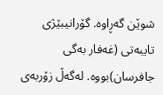شوێن گەڕاوە. گۆرانیبێژی تایبەتی (غەفار بەگی جافرسان)بووە. لەگەڵ زۆربەی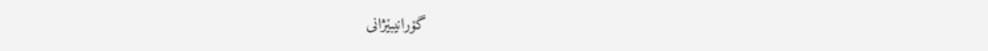گۆرانیبێژانی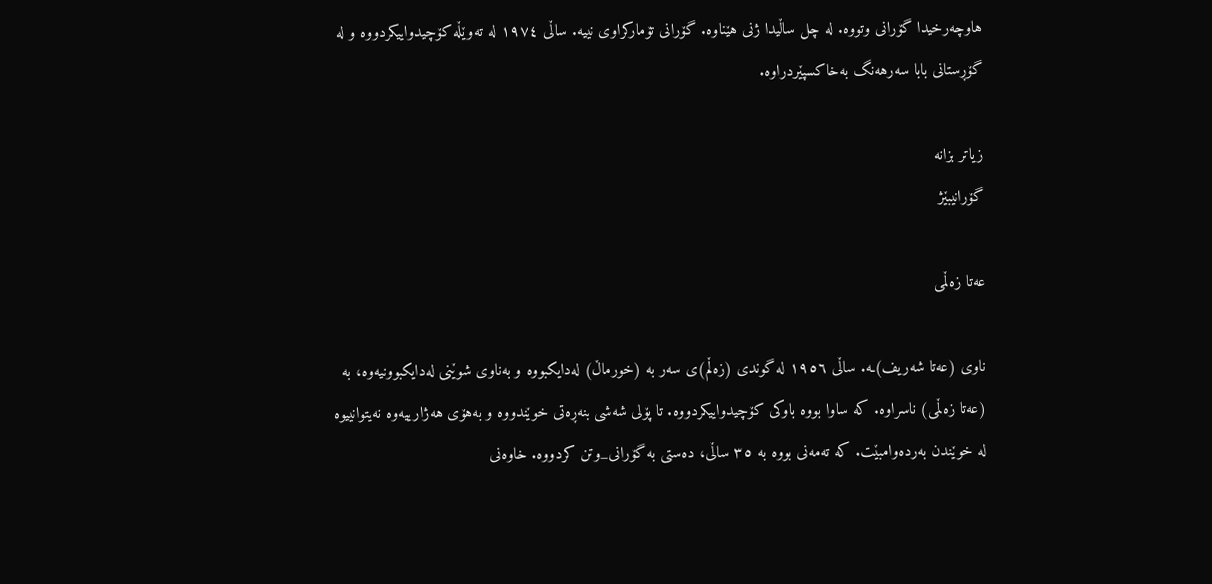هاوچەرخیدا گۆرانی وتووە. لە چل ساڵیدا ژنی هێناوە. گۆرانی تۆمارکراوی نییە. ساڵی ١٩٧٤ لە تەوێڵە کۆچیدواییکردووە و لە گۆڕستانی بابا سەرهەنگ بەخاکسپێردراوە.

زیاتر بزانە
گۆرانیبێژ

عەتا زەڵمی

ناو‌ی (عەتا شەریف)ـه. ساڵی ١٩٥٦ لە گوندی (زەڵم)ی سەر بە (خورماڵ) لەدایکبووە و بەناوی شوێنی لەدایکبوونیەوە، بە (عەتا زەڵمی) ناسراوە‌. کە ساوا بووە باوکی کۆچیدواییکردووە. تا پۆلی شەشی بنەڕەتی خوێندووە و بەهۆی هەژارییەوە نەیتوانییوە لە خوێندن بەردەوامبێت. کە تەمەنی بووە بە ٣٥ ساڵی، دەستی بە گۆرانی_وتن کردووە. خاوەنی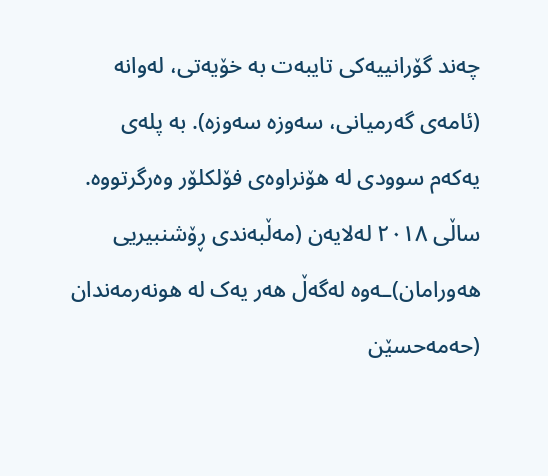چەند گۆرانییەکی تایبەت بە خۆیەتی، لەوانە (ئامەی گەرمیانی، سەوزە سەوزە). بە پلەی یەکەم سوودی لە هۆنراوەی فۆلکلۆر وەرگرتووه. ساڵی ٢٠١٨ لەلایەن (مەڵبەندی ڕۆشنبیریی هەورامان)ـەوە لەگەڵ هەر یەک لە هونەرمەندان (حەمەحسێن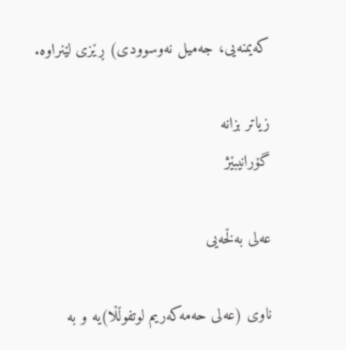کەیمنەیی، جەمیل نەوسوودی) ڕێزی لێنراوه.

زیاتر بزانە
گۆرانیبێژ

عەلى بەڵخەیی

ناوی (عەلى حەمەکەریم لوتفوڵڵا)یە و بە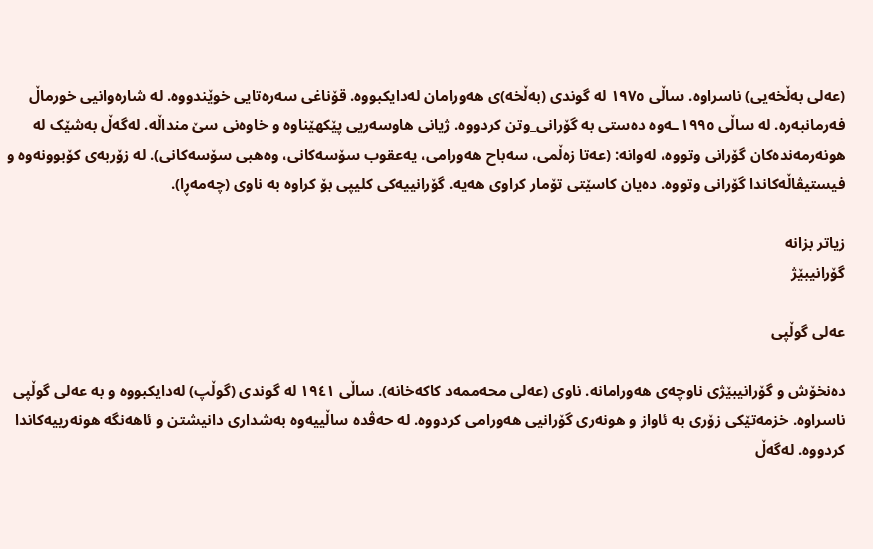(عەلى بەڵخەیی) ناسراوە. ساڵى ١٩٧٥ لە گوندى (بەڵخە)ی هەورامان لەدایکبووە. قۆناغی سەرەتایی خوێندووە. لە شارەوانیى خورماڵ فەرمانبەرە. لە ساڵى ١٩٩٥ـەوە دەستى بە گۆرانی_وتن کردووە. ژیانی هاوسەریی پێکهێناوە‌ و خاوەنى سێ منداڵە. لەگەڵ بەشێک لە هونەرمەندەکان گۆرانى وتووە، لەوانە: (عەتا زەڵمى، سەباح هەورامى، یەعقوب سۆسەکانى، وەهبى سۆسەکانى). لە زۆربەى کۆبوونەوە و فیستیڤاڵەکاندا گۆرانى وتووە. دەیان کاسێتی تۆمار کراوی هەیە. گۆرانییەکی کلیپى بۆ کراوە بە ناوى (چەمەڕا).

زیاتر بزانە
گۆرانیبێژ

عەلی گوڵپی

دەنخۆش و گۆرانیبێژی ناوچەی هەورامانە. ناوی (عەلی محەممەد کاکەخانە). ساڵی ١٩٤١ لە گوندی (گوڵپ) لەدایکبووە و بە عەلی گوڵپی ناسراوە. خزمەتێکی زۆری بە ئاواز و هونەری گۆرانیی هەورامی کردووە. لە حەڤدە ساڵییەوە بەشداری دانیشتن و ئاهەنگە هونەرییەکاندا کردووە. لەگەڵ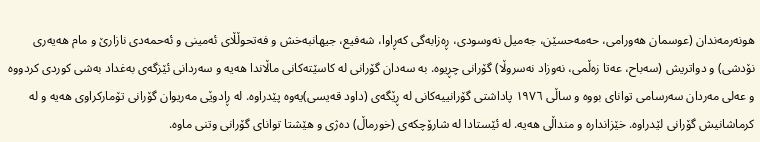هونەرمەندان (عوسمان هەورامی، حەمەحسێن، جەمیل نەوسودی، ڕەزابەگی کەڕاوا، شەفیع، جیهانبەخش و فەتحوڵڵای ئەمینی و ئەحمەدی نازارێ و مام هەیەری نۆدشی) و دواتریش (سەباح، عەتا زەڵمی، نەوزاد نەسروڵا) گۆرانی چڕیوە. بە سەدان گۆرانی لە کاسێتەکانی ماڵاندا هەیە و سەردانی ئێزگەی بەغداد بەشی کوردی کردووە و عەلی مەردان سەرسامی توانای بووە و ساڵی ١٩٧٦ پاداشتی گۆرانییەکانی لە ڕێگەی (داود قەیسی)یەوە پێدراوە. لە ڕادوێی مەریوان گۆرانی تۆمارکراوی هەیە و لە کرماشانیش گۆرانی لێدراوە. خێزاندارە و منداڵی هەیە. لە ئێستادا لە شارۆچکەی (خورماڵ) دەژی و هێشتا توانای گۆرانی وتنی ماوە.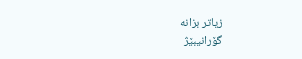زیاتر بزانە
گۆرانیبێژ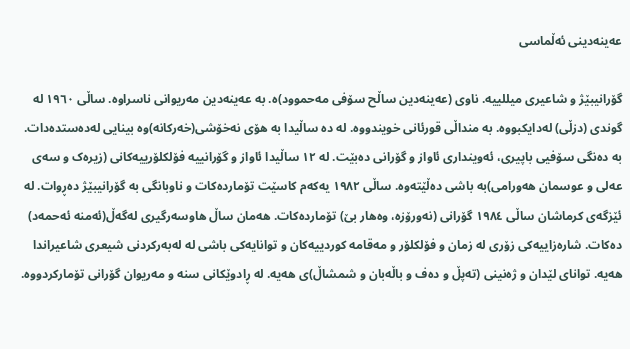عەینەدینی ئەڵماسی

گۆرانیبێژ و شاعیری میللییە. ناوی (عەینەدین ساڵح سۆفی مەحموود)ە. بە عەینەدین مەریوانی ناسراوە. ساڵی ١٩٦٠ لە گوندی (دزڵی) لەدایکبووە. بە منداڵی قورئانی خویندووە. لە دە ساڵیدا بە هۆی نەخۆشی(خەرکانە)وە بینایی لەدەستدەدات. بە دەنگی سۆفیی باپیری، ئەوینداری ئاواز و گۆرانی دەبێت. لە ١٢ ساڵیدا ئاواز و گۆرانییە فۆلکلۆرییەکانی (زیرەک و سەی عەلی و عوسمان هەورامی)بە باشی دەڵێتەوە. ساڵی ١٩٨٢ یەکەم کاسێت تۆماردەکات و ناوبانگی بە گۆرانیبێژ دەڕوات. لە ئێزگەی کرماشان ساڵی ١٩٨٤ گۆرانی (نەورۆزە، وەهار بێ) تۆماردەکات. هەمان ساڵ هاوسەرگیری لەگەڵ(ئەمنە ئەحمەد) دەکات. شارەزاییەکی زۆری لە زمان و فۆلکلۆر و مەقامە کوردییەکان و توانایەکی باشی لە لەبەرکردنی شیعری شاعیراندا هەیە. توانای لێدان و ژەنینی (تەپڵ و دەف و باڵەبان و شمشاڵ)ی هەیە. لە ڕادوێکانی سنە و مەریوان گۆرانی تۆمارکردووە.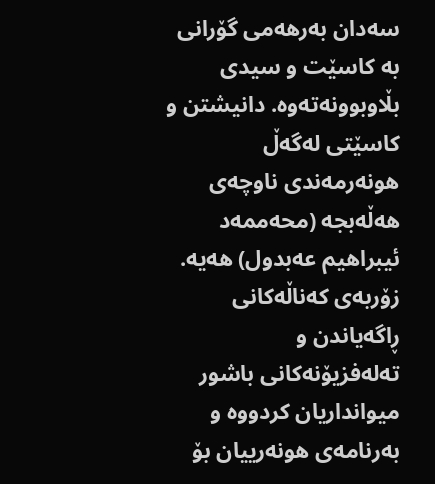سەدان بەرهەمی گۆرانی بە کاسێت و سیدی بڵاوبوونەتەوە. دانیشتن و کاسێتی لەگەڵ هونەرمەندی ناوچەی هەڵەبجە (محەممەد ئیبراهیم عەبدول) هەیە. زۆربەی کەناڵەکانی ڕاگەیاندن و تەلەفزیۆنەکانی باشور میوانداریان کردووە و بەرنامەی هونەرییان بۆ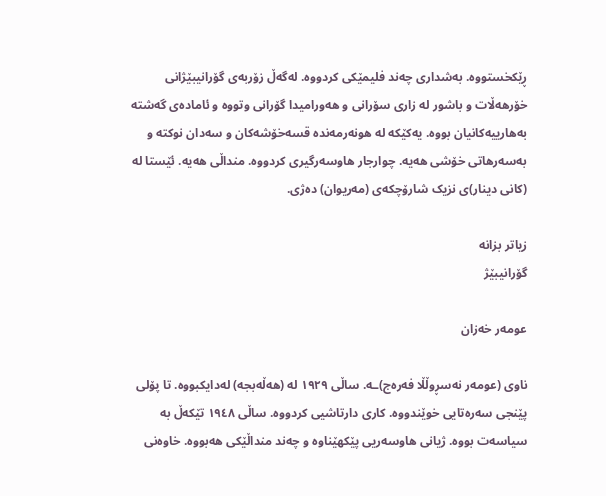ڕێکخستووە. بەشداری چەند فلیمێکی کردووە. لەگەڵ زۆربەی گۆرانیبێژانی خۆرهەڵات و باشور لە زاری سۆرانی و هەورامیدا گۆرانی وتووە و ئامادەی گەشتە بەهارییەکانیان بووە. یەکێکە لە هونەرمەندە قسەخۆشەکان و سەدان نوکتە و بەسەرهاتی خۆشی هەیە. چوارجار هاوسەرگیری کردووە. منداڵی هەیە. ئێستا لە (کانی دینار)ی نزیک شارۆچکەی (مەریوان) دەژی.

زیاتر بزانە
گۆرانیبێژ

عومەر خەزان

ناوی (عومەر نەسڕوڵڵا فەرەج)ـە. ساڵی ١٩٢٩ لە (هەڵەبجە) لەدایکبووە. تا پۆلی پێنجی سەرەتایی خوێندووە. کاری دارتاشیی کردووە. ساڵی ١٩٤٨ تێکەڵ بە سیاسەت بووە. ژیانی هاوسەریی پێکهێناوە‌ و چەند منداڵێکی هەبووە. خاوەنی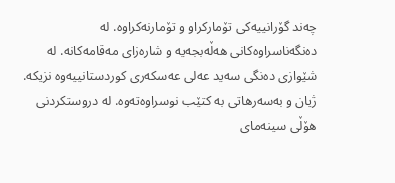چەند گۆرانییەکی تۆمارکراو و تۆمارنەکراوە. لە دەنگەناسراوەکانی هەڵەبجەیە و شارەزای مەقامەکانە. لە شێوازی دەنگی سەید عەلی عەسکەری کوردستانییەوە نزیکە. ژیان و بەسەرهاتی بە کتێب نوسراوەتەوە. لە دروستکردنی هۆڵی سینەمای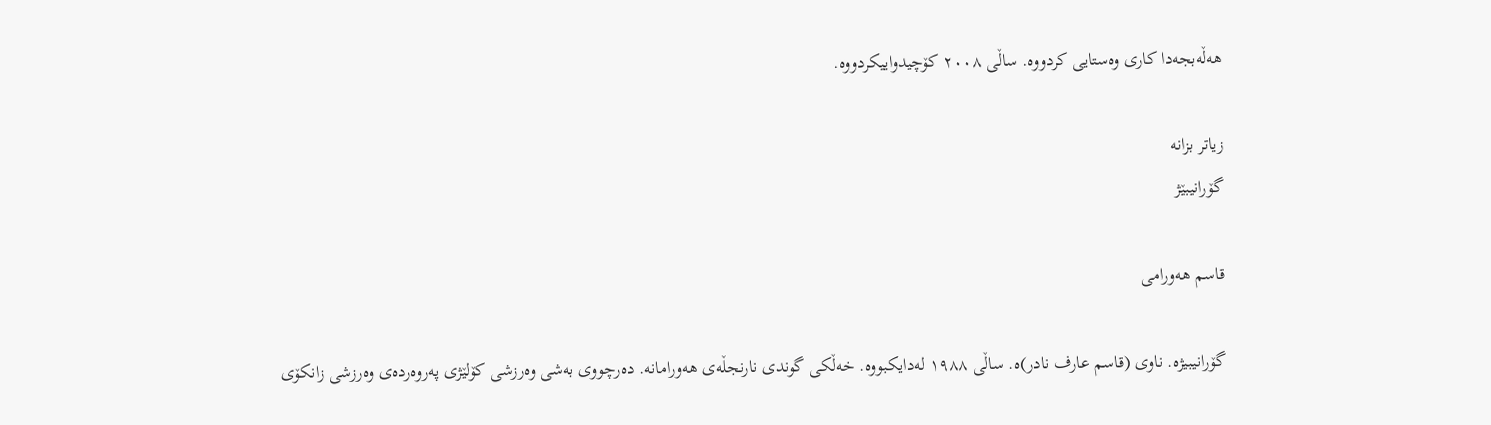هەڵەبجەدا کاری وەستایی کردووە. ساڵی ٢٠٠٨ کۆچیدواییکردووە.

زیاتر بزانە
گۆرانیبێژ

قاسم هەورامی

گۆرانیبیژە. ناوی (قاسم عارف نادر)ە. ساڵی ١٩٨٨ لەدایکبووە. خەڵکی گوندی نارنجڵەی هەورامانە. دەرچووی بەشی وەرزشی کۆلێژی پەروەردەی وەرزشی زانکۆی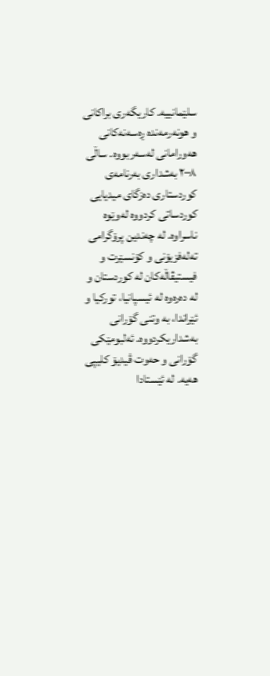سلێمانییە. کاریگەری براکانی و هونەرمەندە ڕەسەنەکانی هەورامانی لەسەربووە. ساڵی ٢٠٠٨ بەشداری بەرنامەی کوردستاری دەزگای میدیایی کوردساتی کردووە لەوێوە ناسراوە. لە چەندین پرۆگرامی تەلەفزیۆنی و کۆنسێرت و فیستیڤاڵەکان لە کوردستان و لە دەرەوە لە ئیسپانیا، تورکیا و ئێراندا، بە وتنی گۆرانی بەشداریکردووە. ئەلبومێکی گۆرانی و حەوت ڤیدیۆ کلیپی هەیە. لە ئێستادا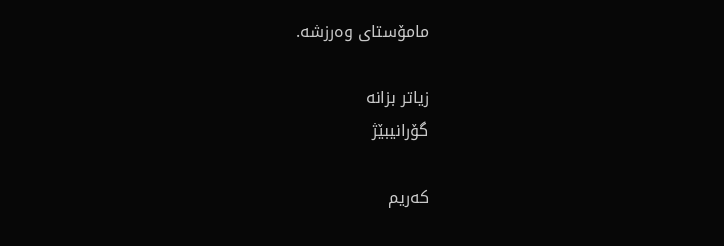مامۆستای وەرزشە.

زیاتر بزانە
گۆرانیبێژ

کەریم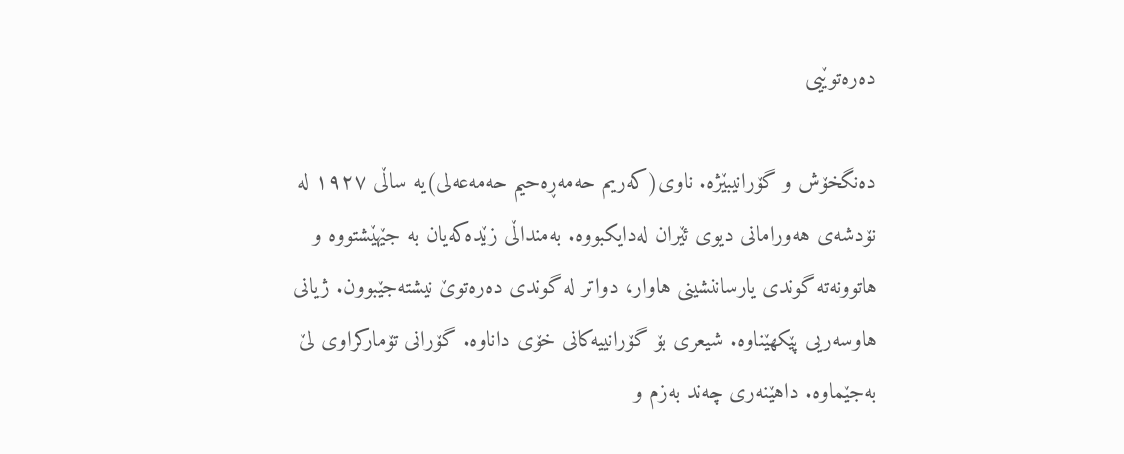دەرەتوێیی

دەنگخۆش و گۆرانیبێژە. ناوی(کەریم حەمەڕەحیم حەمەعەلی)یە ساڵی ١٩٢٧ لە نۆدشەی هەورامانی دیوی ئێران لەدایکبووە. بەمنداڵی زێدەکەیان بە جێهێشتووە و هاتوونەتە گوندی یارساننشینی هاوار، دواتر لە گوندی دەرەتوێ نیشتەجێبوون. ژیانی هاوسەریی پێکهێناوە‌. شیعری بۆ گۆرانییەکانی خۆی داناوە. گۆرانی تۆمارکراوی لێ بەجێماوە. داهێنەری چەند بەزم و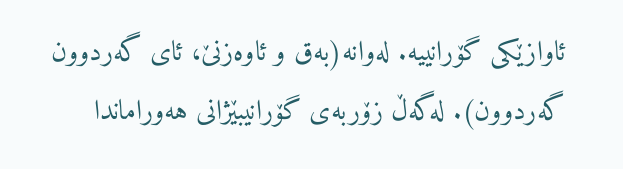ئاوازێکی گۆرانییە. لەوانە(بەق و ئاوەزنێ، ئای گەردوون گەردوون). لەگەڵ زۆربەی گۆرانیبێژانی هەوراماندا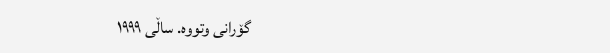گۆرانی وتووە. ساڵی ١٩٩٩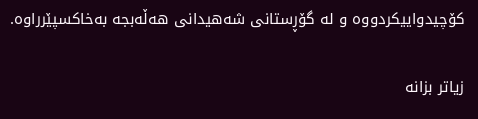کۆچیدواییکردووە و لە گۆڕستانی شەهیدانی هەڵەبجە بەخاکسپێرراوە.

زیاتر بزانە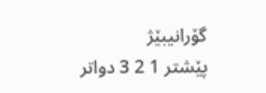گۆرانیبێژ
پێشتر 1 2 3 دواتر